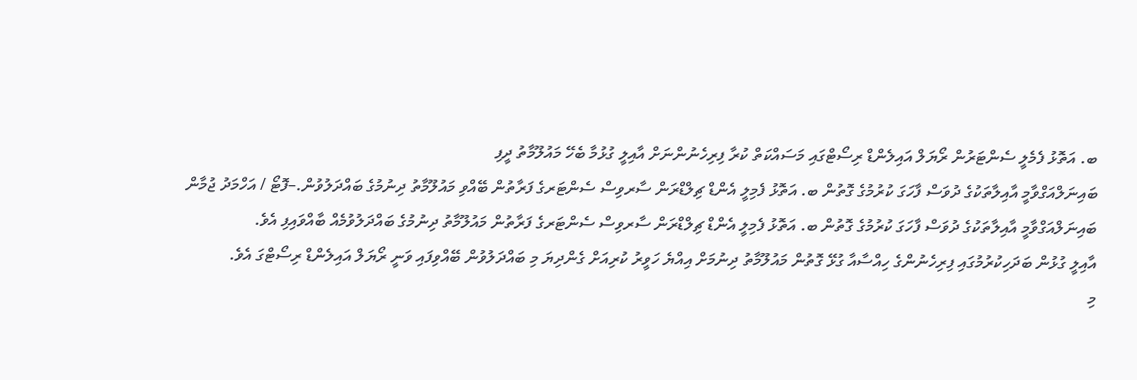ބ. އަތޮޅު ފެމެލީ ސެންޓަރުން ރޯޔަލް އައިލެންޑް ރިސޯޓްގައި މަސައްކަތް ކުރާ ފިރިހެނުންނަށް އާއިލީ ގުޅުމާ ބެހޭ މައުލޫމާތު ދީފި
ބައިނަލްއަގްވާމީ އާއިލާތަކުގެ ދުވަސް ފާހަގަ ކުރުމުގެ ގޮތުން ބ. އަތޮޅު ފެމިލީ އެންޑް ޗިލްޑްރަން ސާރވިސް ސެންޓަރގެ ފަރާތުން ބޭއްވި މައުލޫމާތު ދިނުމުގެ ބައްދަލުވުން.–ފޮޓޯ / އަހްމަދު ޖުމާން
ބައިނަލްއަގްވާމީ އާއިލާތަކުގެ ދުވަސް ފާހަގަ ކުރުމުގެ ގޮތުން ބ. އަތޮޅު ފެމިލީ އެންޑް ޗިލްޑްރަން ސާރވިސް ސެންޓަރގެ ފަރާތުން މައުލޫމާތު ދިނުމުގެ ބައްދަލުވުމެއް ބާއްވައިފި އެވެ.
އާއިލީ ގުޅުން ބަދަހިކުރުމުގައި ފިރިހެނުންގެ ހިއްސާއާ ގުޅޭ ގޮތުން މައުލޫމާތު ދިނުމަށް އިއްޔެ ހަވީރު ކުރިއަށް ގެންދިޔަ މި ބައްދަލުވުން ބޭއްވިފައި ވަނީ ރޯޔަލް އައިލެންޑް ރިސޯޓްގަ އެވެ.
މި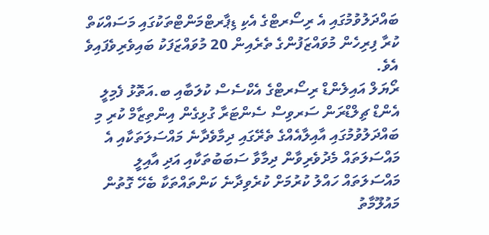ބައްދަލުވުމުގައި އެ ރިސޯރޓްގެ އެކި ޑިޕާރޓްމަންޓްތަކުގައި މަސައްކަތް ކުރާ ފިރިހެން މުވައްޒަފުންގެ ތެރެއިން 20 މުވައްޒަފަކު ބައިވެރިވެފައިވެ އެވެ.
ރޯޔަލް އައިލެންޑް ރިސޯރޓްގެ އެކްސެސް ކުލަބާއި ބ.އަތޮޅު ފެމިލީ އެންޑް ޗިލްޑްރަން ސަރވިސް ސެންޓަރާ ގުޅިގެން އިންތިޒާމް ކުރި މި ބައްދަލުވުމުގައި އާއިލާއެއްގެ ތެރޭގައި ދިމާވެދާނެ މައްސަލަތަކާއި އެ މައްސަލަތައް މެދުވެރިވާން ދިމާވާ ސަބަބުތަކާއި އަދި އާއިލީ މައްސަލަތައް ހައްލު ކުރުމަށް ކުރެވިދާނެ ކަންތައްތަކާ ބެހޭ ގޮތުން މައުލޫމާތު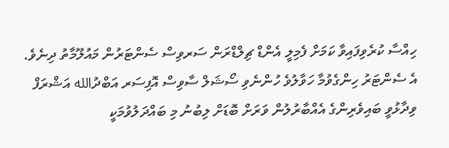ހިއްސާ ކުރެވިފައިވާ ކަމަށް ފެމިލީ އެންޑް ޗިލްޑްރަން ސަރވިސް ސެންޓަރުން މައުލޫމާތު ދިނެވެ.
އެ ސެންޓަރު ހިންގެވުމާ ހަވާލުވެ ހުންނެވި ސޯޝަލް ސާވިސް އޮފިސަރ އަބްދުالله އަޝްރަފް ވިދާޅުވީ ބައިވެރިންގެ އެއްބާރުލުން ވަރަށް ބޮޑަށް ލިބުނު މި ބައްދަލުވުމަކީ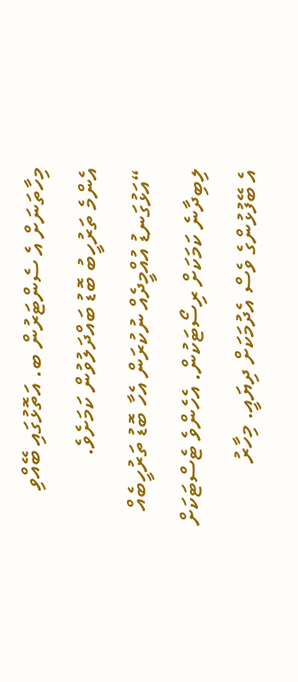މިހާތަނަށް އެ ސެންޓަރުން ބ. އަތޮޅުގައި ބޭއްވި އެންމެ ތަރުހީބު ބޮޑު ބައްދަލުވުން ކަމަށެވެ.
“އަޅުގަނޑު އުއްމީދެއް ނުކުރަން އެހާ ބޮޑު ތަރުހީބެއް ލިބިދާނެ ކަމަކަށް ރިސޯޓަކުން. އެހެންވެ ޓެސްޓަކަށް އެ ބޭފުޅުންގެ ވެސް އެދުމަކަށް ދިޔައީ. މިހާރު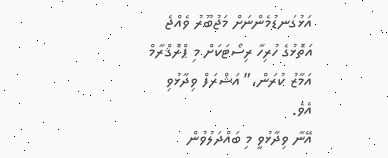އަޅުގަނޑުމެންނަށް މަޖުބޫރު ވެއްޖެ އަތޮޅުގެ ހުރިހާ ރިސޯޓަކަށް މި ޕްރޮޤްރާމް އަމާޒު ކުރަން،” އަޝްރަފް ވިދާޅުވި އެވެ.
އޭނާ ވިދާޅުވީ މި ބައްދަލުވުން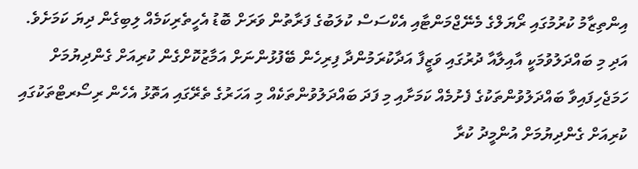އިންތިޒާމު ކުރުމުގައި ރޯޔަލްގެ މެނޭޖްމަންޓާއި އެކްސަސް ކުލަބުގެ ފަރާތުން ވަރަށް ބޮޑު އެހީތެރިކަމެއް ލިބިގެން ދިޔަ ކަމަށެވެ.
އަދި މި ބައްދަލުވުމަކީ އާއިލާއާ ދުރުގައި ވަޒީފާ އަދާކުރަމުންދާ ފިރިހެން ބޭފުޅުންނަށް އަމާޒުކޮށްގެން ކުރިއަށް ގެންދިޔުމަށް ހަމަޖެހިފައިވާ ބައްދަލުވުންތަކުގެ ފެށުމެއް ކަމަށާއި މި ފަދަ ބައްދަލުވުންތަކެއް މި އަހަރުގެ ތެރޭގައި އަތޮޅު އެހެން ރިސޯރޓްތަކުގައި ކުރިއަށް ގެންދިޔުމަށް އުންމީދު ކުރާ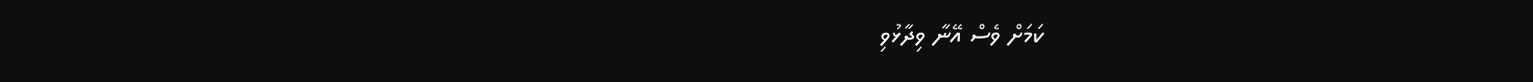ކަމަށް ވެސް އޭނާ ވިދާޅުވި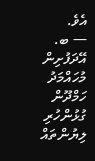އެވެ.
— ބ. އޭދަފުށިން މުހައްމަދު ހަމްދޫން
ގުޅުންހުރި ލިޔުންތައް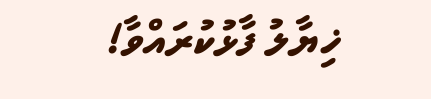ޚިޔާލު ފާޅުކުރައްވާ!